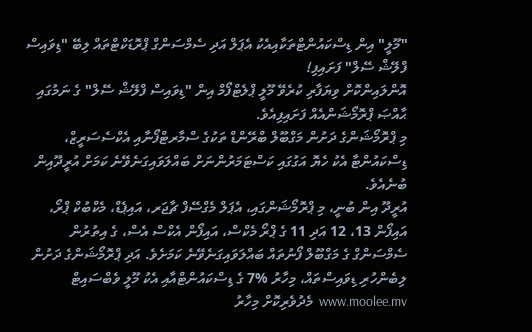"މޫލީ" އިން ޑިސްކައުންޓްތަކާއިއެކު އެޕަލް އަދި ސެމްސަންގް ޕްރޮޑަކްޓްތައް ލިބޭ "ޑިވައިސް ފްލޭޝް ސޭލް" ފަށައިފި!
އޮންލައިންކޮށް ވިޔަފާރި ކުރެވޭ މޫލީ ޕްލެޓްފޯމް އިން "ޑިވައިސް ފްލޭޝް ސޭލް" ގެ ނަމުގައި ޙާއްޞަ ޕްރޮމޯޝަންއެއް ފަށައިފިއެވެ.
މި ޕްރޮމޯޝަންގެ ދަށުން މަގްބޫލް ބްރޭންޑް ތަކުގެ ސްމާރޓްފޯނާއި އެކްސެސަރީޒް، ޑިސްކައުންޓާ އެކު ހެޔޮ އަގުގައި ކަސްޓަމަރުންނަށް ބައްލަވައިގަނެވޭނެ ކަމަށް އުރީދޫއިން ބުނެއެވެ.
އުރީދޫ އިން ބުނީ، މި ޕްރޮމޯޝަންގައި، އެޕަލް މެގްސޭފް ޗާޖަރ، އައިޕެޑް، މެކްބުކް ޕްރޯ، އައިފޯން 13، 12 އަދި 11 ގެ ޕްރޯ މެކްސް، އައިފޯން އެކްސް އެސް، ގެ އިތުރުން ސެމްސަންގް ގެ މަގްބޫލް ފޯނުތައް ބައްލަވައިގަނެވޭނެ ކަމަށެވެ. އަދި ޕްރޮމޯޝަންގެ ދަށުން ލިބެންހުރި ޑިވައިސްތައް، މިހާރު %7 ގެ ޑިސްކައުންޓްއާއި އެކު މޫލީ ވެބްސައިޓް www.moolee.mv  މެދުވެރިކޮށް މިހާރު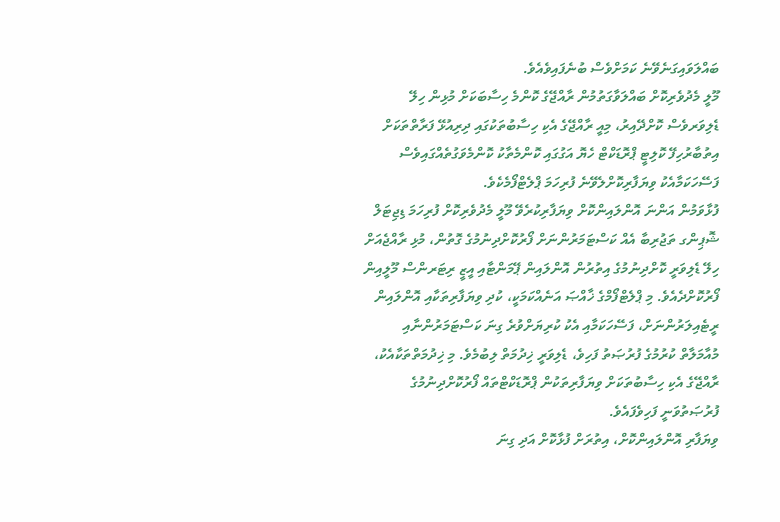ބައްލަވައިގަނެވޭނެ ކަމަށްވެސް ބުނެފައިވެއެވެ.
މޫލީ މެދުވެރިކޮށް ބައްލަވާގަތުމުން ރާއްޖޭގެ ކޮންމެ ހިސާބަކަށް މުޅިން ހިލޭ ޑެލިވަރވެސް ކޮށްދޭއިރު، މިއީ ރާއްޖޭގެ އެކި ހިސާބުތަކުގައި ދިރިއުޅޭ ފަރާތްތަކަށް އިތުބާރުހިފޭ ކޮލިޓީ ޕްރޮޑަކްޓް ހެޔޮ އަގުގައި ކޮންމެތާކު ކޮންމެވަގުތެއްގައިވެސް ފަސޭހަކަމާއެކު ވިޔަފާރިކޮށްލެވޭނެ ފުރިހަމަ ޕްލެޓްފޯމެކެވެ.
ފުޅާވަމުން އަންނަ އޮންލައިންކޮށް ވިޔަފާރިކުރެވޭ މޫލީ މެދުވެރިކޮށް ފުރިހަމަ ޑިޖިޓަލް ޝޮޕިންގ ތަޖުރިބާ އެއް ކަސްޓަމަރުންނަށް ފޯރުކޮށްދިނުމުގެ ގޮތުން، މުޅި ރާއްޖެއަށް ހިލޭ ޑެލިވަރީ ކޮށްދިނުމުގެ އިތުރުން އޮންލައިން ޕޭމަންޓާއި އީޒީ ރިޓަރންސް މޫލީއިން ފޯރުކޮށްދެއެވެ. މި ޕްލެޓްފޯމްގެ ޚާއްޞަ އަނެއްކަމަކީ، ކުދި ވިޔަފާރިތަކާއި އޮންލައިން ރީޓެއިލަރުންނަށް، ފަސޭހަކަމާއި އެކު ކުރިޔަށްވުރެ ގިނަ ކަސްޓަމަރުންނާއި މުއާމަލާތް ކުރުމުގެ ފުރުޞަތު ފަހިވެ، ޑެލިވަރީ ޚިދުމަތް ލިބުމެވެ. މި ޚިދުމަތްތަކާއެކު، ރާއްޖޭގެ އެކި ހިސާބުތަކަށް ވިޔަފާރިތަކުން ޕްރޮޑަކްޓްތައް ފޯރުކޮށްދިނުމުގެ ފުރުޞަތުވަނީ ފަހިވެފައެވެ.
ވިޔަފާރި އޮންލައިންކޮށް، އިތުރަށް ފުޅާކޮށް އަދި ގިނަ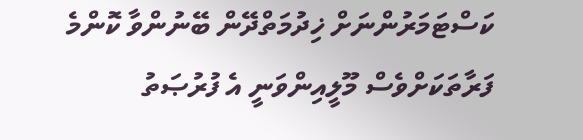ކަސްޓަމަރުންނަށް ޚިދުމަތްދޭން ބޭނުންވާ ކޮންމެ ފަރާތަކަށްވެސް މޫލީއިންވަނީ އެ ފުރުޞަތު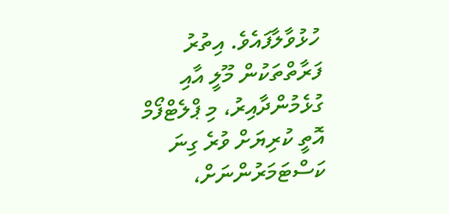ހުޅުވާލާފައެވެ. އިތުރު ފަރާތްތަކުން މޫލީ އާއި ގުޅެމުންދާއިރު، މި ޕްލެޓްފޯމް އޮތީ ކުރިޔަށް ވުރެ ގިނަ ކަސްޓަމަރުންނަށް،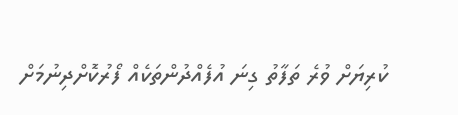ކުރިޔަށް ވުރެ ތަފާތު ގިނަ އުފެއްދުންތަކެއް ފޯރުކޮށްދިނުމަށް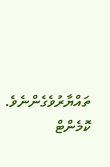ތައްޔާރުވެގެންނެވެ.
ކޮމެންޓް